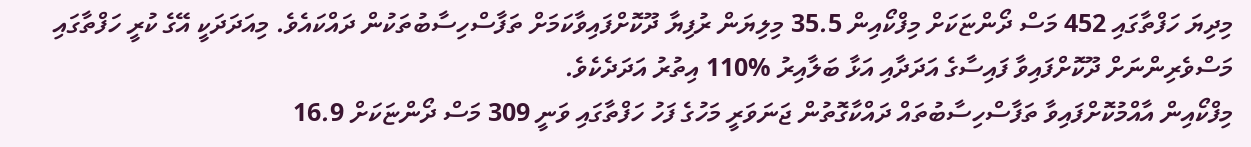މިދިޔަ ހަފްތާގައި 452 މަސް ދޯންޏަކަށް މިފްކޯއިން 35.5 މިލިޔަން ރުފިޔާ ދޫކޮށްފައިވާކަމަށް ތަފާސްހިސާބުތަކުން ދައްކައެވެ. މިއަދަދަކީ އޭގެ ކުރީ ހަފްތާގައި މަސްވެރިންނަށް ދޫކޮށްފައިވާ ފައިސާގެ އަދަދާއި އަޅާ ބަލާއިރު %110 އިތުރު އަދަދެކެވެ.
މިފްކޯއިން އާއްމުކޮށްފައިވާ ތަފާސްހިސާބުތައް ދައްކާގޮތުން ޖަނަވަރީ މަހުގެ ފަހު ހަފްތާގައި ވަނީ 309 މަސް ދޯންޏަކަށް 16.9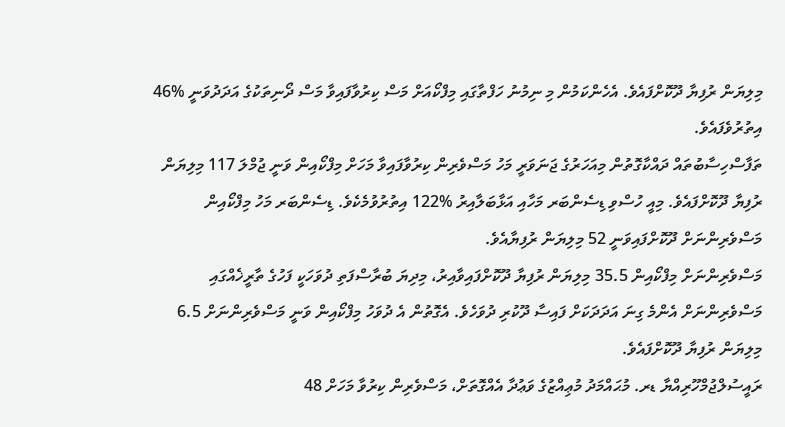މިލިޔަން ރުފިޔާ ދޫކޮށްފައެވެ. އެހެންކަމުން މި ނިމުނު ހަފްތާގައި މިފްކޯއަށް މަސް ކިރުވާފައިވާ މަސް ދޯނިތަކުގެ އަދަދުވަނީ %46 އިތުރުވެފައެވެ.
ތަފާސްހިސާބުތައް ދައްކާގޮތުން މިއަހަރުގެ ޖަނަވަރީ މަހު މަސްވެރިން ކިރުވާފައިވާ މަހަށް މިފްކޯއިން ވަނީ ޖުމްލަ 117 މިލިޔަން ރުފިޔާ ދޫކޮށްފައެވެ. މިއީ ހުސްވި ޑިސެންބަރ މަހާއި އަޅާބަލާއިރު %122 އިތުރުވުމެކެވެ. ޑިސެންބަރ މަހު މިފްކޯއިން މަސްވެރިންނަށް ދޫކޮށްފައިވަނީ 52 މިލިޔަން ރުފިޔާއެވެ.
މަސްވެރިންނަށް މިފްކޯއިން 35.5 މިލިޔަން ރުފިޔާ ދޫކޮށްފައިވާއިރު، މިދިޔަ ބުރާސްފަތި ދުވަހަކީ ފަހުގެ ތާރީޚެއްގައި މަސްވެރިންނަށް އެންމެ ގިނަ އަދަދަކަށް ފައިސާ ދޫކުރި ދުވަހެވެ. އެގޮތުން އެ ދުވަހު މިފްކޯއިން ވަނީ މަސްވެރިންނަށް 6.5 މިލިޔަން ރުފިޔާ ދޫކޮށްފައެވެ.
ރައީސުލްޖުމްހޫރިއްޔާ ޑރ. މުޙައްމަދު މުޢިއްޒުގެ ވަޢުދާ އެއްގޮތަށް، މަސްވެރިން ކިރުވާ މަހަށް 48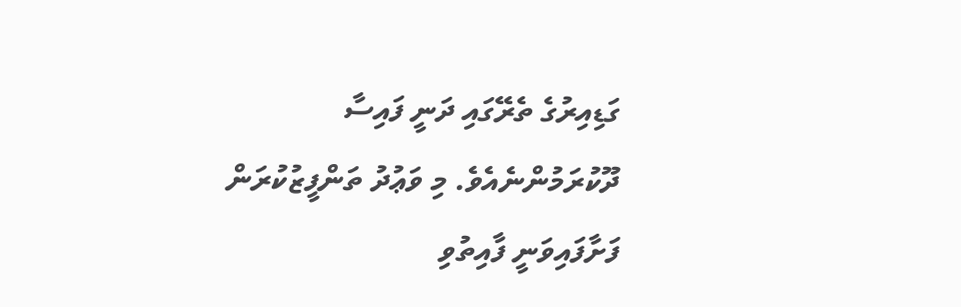ގަޑިއިރުގެ ތެރޭގައި ދަނީ ފައިސާ ދޫކުރަމުންނެއެވެ. މި ވަޢުދު ތަންފީޒުކުރަން ފަށާފައިވަނީ ފާއިތުވި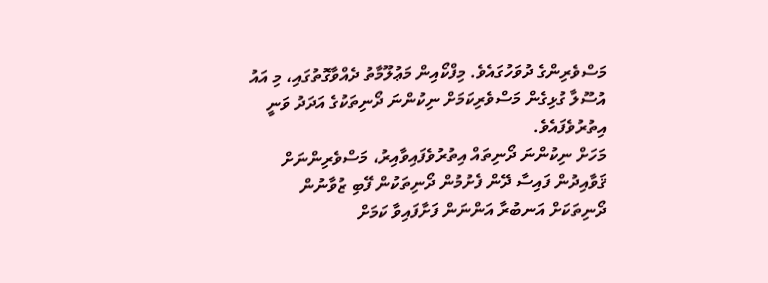މަސްވެރިންގެ ދުވަހުގައެވެ. މިފްކޯއިން މަޢުލޫމާތު ދެއްވާގޮތުގައި، މި އައު އުސޫލާ ގުޅިގެން މަސްވެރިކަމަށް ނިކުންނަ ދޯނިތަކުގެ އަދަދު ވަނީ އިތުރުވެފައެވެ.
މަހަށް ނިކުންނަ ދޯނިތައް އިތުރުވެފައިވާއިރު، މަސްވެރިންނަށް ޤަވާއިދުން ފައިސާ ދޭން ފެށުމުން ދޯނިތަކުން ފޭބި ޒުވާނުން ދޯނިތަކަށް އަނބުރާ އަންނަން ފަށާފައިވާ ކަމަށް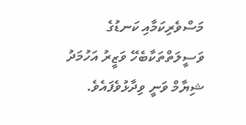މަސްވެރިކަމާއި ކަނޑުގެ ވަސީލަތްތަކާބެހޭ ވަޒީރު އަހުމަދު ޝިޔާމް ވަނީ ވިދާޅުވެފައެވެ.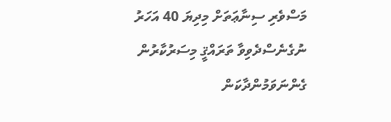މަސްވެރި ސިނާޢަތަށް މިދިޔަ 40 އަހަރު ނުގެނެސްދެވިވާ ތަރައްޤީ މިސަރުކާރުން ގެންނަވަމުންދާކަން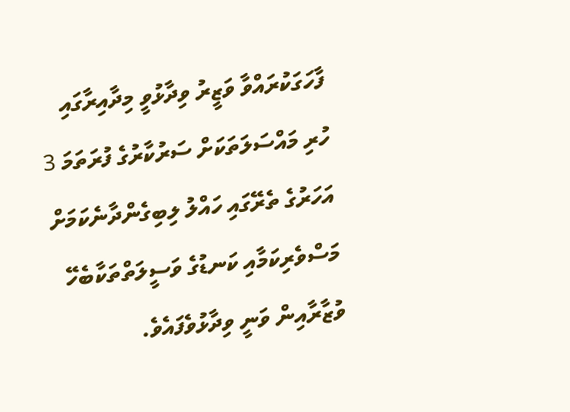ފާހަގަކުރައްވާ ވަޒީރު ވިދާޅުވީ މިދާއިރާގައި ހުރި މައްސަލަތަކަށް ސަރުކާރުގެ ފުރަތަމަ 3 އަހަރުގެ ތެރޭގައި ހައްލު ލިބިގެންދާނެކަމަށް މަސްވެރިކަމާއި ކަނޑުގެ ވަސީލަތްތަކާބެހޭ ވުޒާރާއިން ވަނީ ވިދާޅުވެފައެވެ.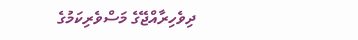ދިވެހިރާއްޖޭގެ މަސްވެރިކަމުގެ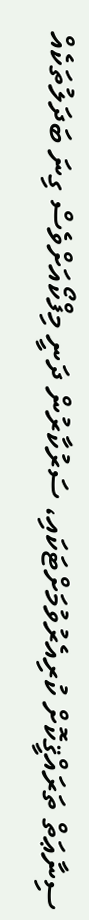ސިނާޢަތް ތަރައްޤީކޮށް ކުރިއެރުވުމަށްޓަކައި، ސަރުކާރުން ދަނީ މިފްކޯއަށްވެސް ގިނަ ބަދަލުތަކެއް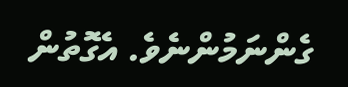ގެންނަމުންނެވެ. އެގޮތުން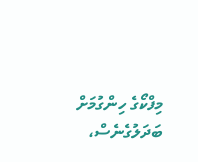މިފްކޯގެ ހިންގުމަށް ބަދަލުގެނެސް،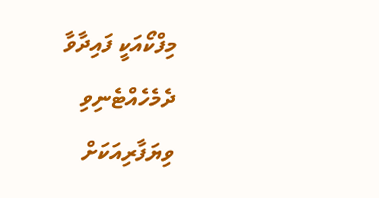މިފްކޯއަކީ ފައިދާވާ ދެމެހެއްޓެނިވި ވިޔަފާރިއަކަށް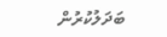ބަދަލުކުރުން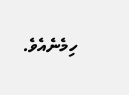ހިމެނެއެވެ.